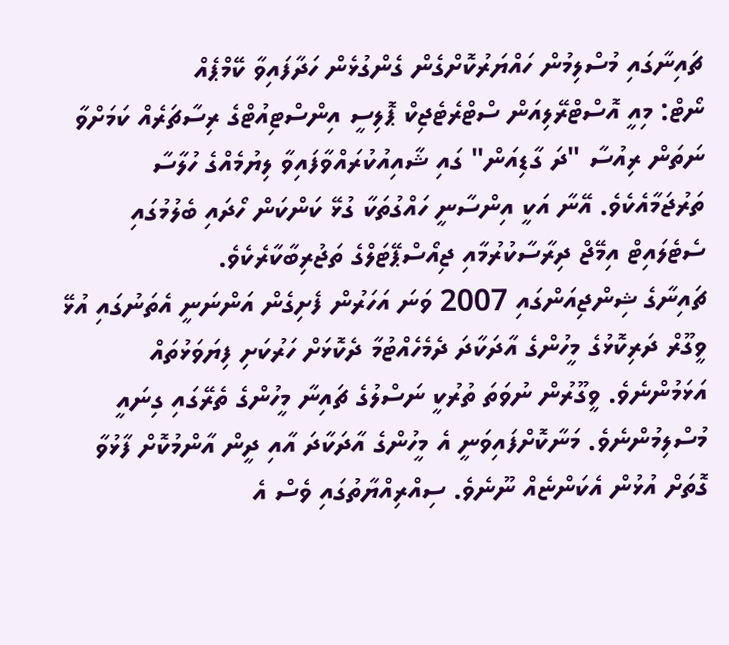ޗައިނާގައި މުސްލިމުން ހައްޔަރުކޮށްގެން ގެންގުޅެން ހަދާފައިވާ ކޭމްޕެއް
ނޯޓް: މިއީ އޮސްޓްރޭލިއަން ސްޓްރެޓެޖިކް ޕޮލިސީ އިންސްޓިއުޓްގެ ރިސާޗަރެއް ކަމަށްވާ ނަތަން ރިއުސާ "ދަ ގާޑިއަން" ގައި ޝާއިއުކުރައްވާފައިވާ ލިޔުމެއްގެ ހުލާސާ ތަރުޖަމާއެކެވެ. އޭނާ އަކީ އިންސާނީ ހައްގުތަކާ ގުޅޭ ކަންކަން ހޯދައި ބެލުމުގައި ސެޓެލައިޓް އިމޭޖް ދިރާސާކުރުމާއި ޖިއޯސްޕޭޓަލްގެ ތަޖުރިބާކާރެކެވެ.
ޗައިނާގެ ޝިންޖިއަންގައި 2007 ވަނަ އަހަރުން ފެށިގެން އަންނަނީ އެތަނުގައި އުޅޭ ވީގޫރް ދަރިކޮޅުގެ މީހުންގެ އާދަކާދަ ދެމެހެއްޓުމާ ދެކޮޅަށް ހަރުކަށި ފިޔަވަޅުތައް އަޅަމުންނެވެ. ވީގޫރުން ނުވަތަ ތުރުކީ ނަސްލުގެ ޗައިނާ މީހުންގެ ތެރޭގައި ގިނައީ މުސްލިމުންނެވެ. މަނާކޮށްފައިވަނީ އެ މީހުންގެ އާދަކާދަ އާއި ދީން އާންމުކޮށް ފާޅުވާ ގޮތަށް އުޅުން އެކަންޏެއް ނޫނެވެ. ސިއްރިއްޔާތުގައި ވެސް އެ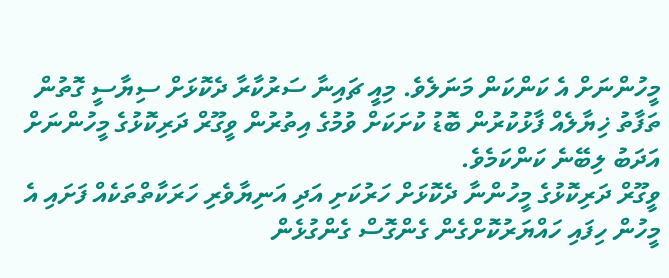މީހުންނަށް އެ ކަންކަން މަނަލެވެ. މިއީ ޗައިނާ ސަރުކާރާ ދެކޮޅަށް ސިޔާސީ ގޮތުން ތަފާތު ޚިޔާލެއް ފާޅުކުރުން ބޮޑު ކުށަކަށް ވުމުގެ އިތުރުން ވީގޫރް ދަރިކޮޅުގެ މީހުންނަށް އަދަބު ލިބޭނެ ކަންކަމެވެ.
ވީގޫރް ދަރިކޮޅުގެ މީހުންނާ ދެކޮޅަށް ހަރުކަށި އަދި އަނިޔާވެރި ހަރަކާތްތަކެއް ފަށައި އެ މީހުން ހިފައި ހައްޔަރުކޮށްގެން ގެންގޮސް ގެންގުޅެން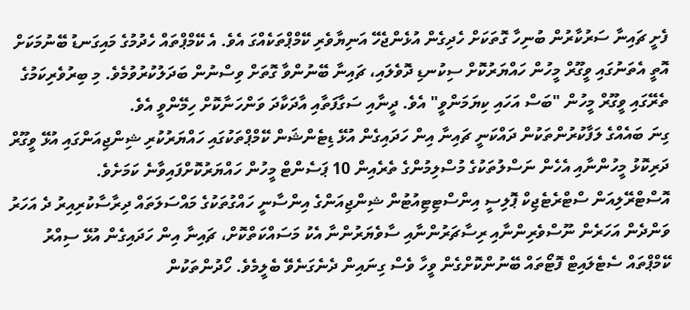ފެށީ ޗައިނާ ސަރުކާރުން ބުނިހާ ގޮތަކަށް ހެދިގެން އުޅެންޖެހޭ އަނިޔާވެރި ކޭމްޕްތަކެއްގަ އެވެ. އެ ކޭމްޕްތައް ހެދުމުގެ މައިގަނޑު ބޭނުމަކަށް އޮތީ އެތަނުގައި ވީގޫރް މީހުން ހައްޔަރުކޮށް ސިކުނޑި ދޮވެލައި، ޗައިނާ ބޭނުންވާ ގޮތަށް ވިސްނުން ބަދަލުކުރުވުމެވެ. މި ބިރުވެރިކަމުގެ ތެރޭގައި ވީގޫރް މީހުން "ބަސް އަހައި ކިޔަމަންވީ" އެވެ. ދީނާއި ސަގާފަތާއި އާދަކާދަ ވަންހަނާކޮށް ހިމޭންވީ އެވެ.
ގިނަ ބައެއްގެ ލަފާކުރުންތަކުން ދައްކަނީ ޗައިނާ އިން ހަދައިގެން އުޅޭ ޑިޓެންޝަން ކޭމްޕްތަކުގައި ހައްޔަރުކުރި ޝިންޖިއަންގައި އުޅޭ ވީގޫރް ދަރިކޮޅު މީހުންނާއި އެހެން ނަސްލުތަކުގެ މުސްލިމުންގެ ތެރެއިން 10 ޕަސެންޓް މީހުން ހައްޔަރުކޮށްފައިވާނެ ކަމަށެވެ.
އޮސްޓްރޭލިއަން ސްޓްރެޓެޖިކް ޕޮލިސީ އިންސްޓިޓިއުޓުން ޝިންޖިއަންގެ އިންސާނީ ހައްގުތަކުގެ މައްސަލަތައް ދިރާސާކުރިއިރު ދެ އަހަރު ވަންދެން އަހަރެން ނޫސްވެރިންނާއި ރިސާޗަރުންނާއި ސާވެޔަރުންނާ އެކު މަސައްކަތްކޮށް، ޗައިނާ އިން ހަދައިގެން އުޅޭ ސިއްރު ކޭމްޕްތައް ސެޓެލައިޓް ފޮޓޯތައް ބޭނުންކޮށްގެން ވީހާ ވެސް ގިނައިން ދެނެގަނެވޭ ބެލީމެވެ. ހޯދުންތަކުން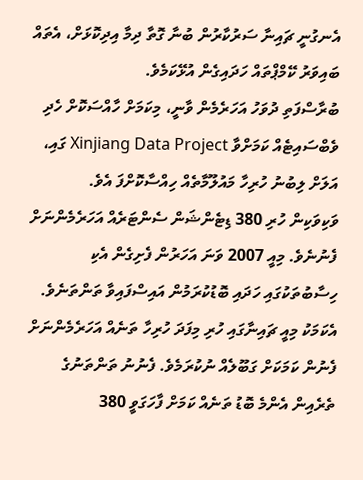އެނގުނީ ޗައިނާ ސަރުކާރުން ބުނާ ގޮތާ ދިމާ އިދިކޮޅަށް، އެތައް ބައިވަރު ކޭމްޕްތައް ހަދައިގެން އުޅޭކަމެވެ.
ބުރާސްފަތި ދުވަހު އަހަރެމެން ވާނީ، މިކަމަށް ހާއްސަކޮށް ހެދި ވެބްސައިޓެއް ކަމަށްވާ Xinjiang Data Project ގައި، އަލަށް ލިބުނު ހުރިހާ މައުލޫމާތެއް ހިއްސާކޮށްފަ އެވެ.
ވަކިވަކިން ހުރި 380 ޑިޓެންޝަން ސެންޓަރެއް އަހަރެމެންނަށް ފެނުނެވެ. މިއީ 2007 ވަނަ އަހަރުން ފެށިގެން އެކި ހިސާބުތަކުގައި ހަދައި ބޮޑުކުރަމުން އައިސްފައިވާ ތަންތަނެވެ. އެކަމަކު މިއީ ޗައިނާގައި ހުރި މިފަދަ ހުރިހާ ތަނެއް އަހަރެމެންނަށް ފެނުން ކަމަކަށް ގަބޫލެއް ނުކުރަމެވެ. ފެނުނު ތަންތަނުގެ ތެރެއިން އެންމެ ބޮޑު ތަނެއް ކަމަށް ފާހަގަވީ 380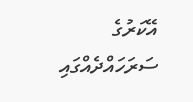އޭކަރުގެ ސަރަހައްދެއްގައި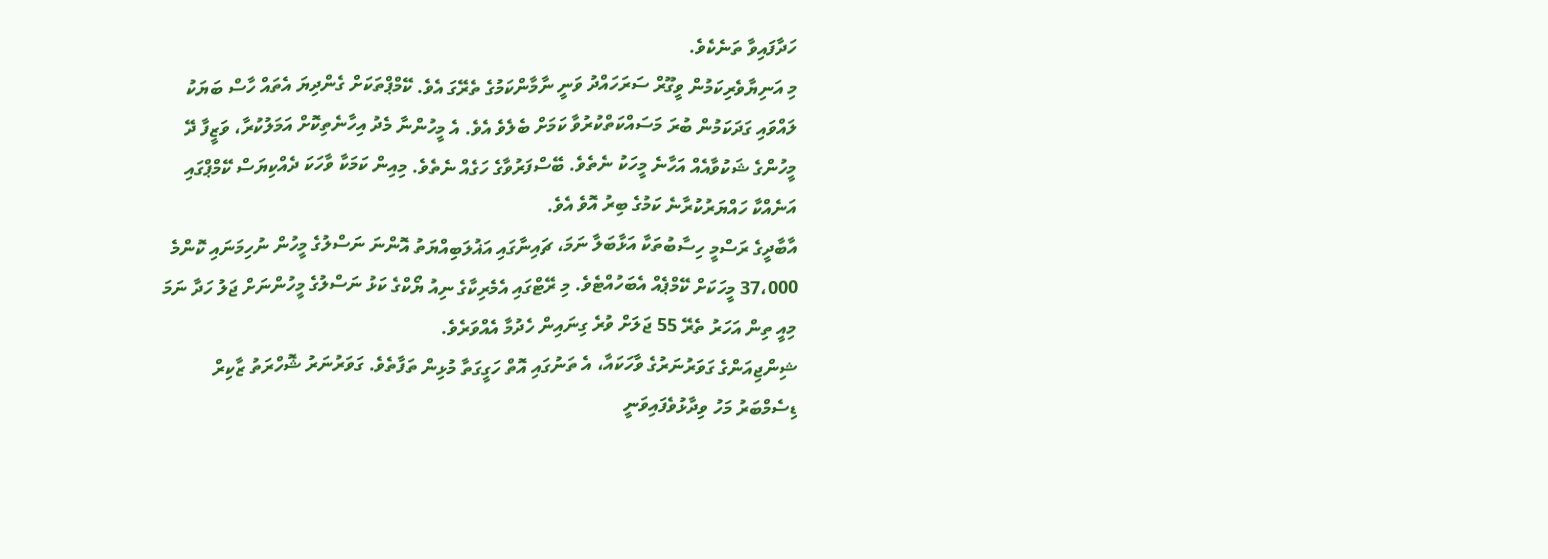ހަދާފައިވާ ތަނެކެވެ.
މި އަނިޔާވެރިކަމުން ވީގޫރް ސަރަހައްދު ވަނީ ނާމާންކަމުގެ ތެރޭގަ އެވެ. ކޭމްޕްތަކަށް ގެންދިޔަ އެތައް ހާސް ބަޔަކު ލައްވައި ގަދަކަމުން ބުރަ މަސައްކަތްކުރުވާ ކަމަށް ބެލެވެ އެވެ. އެ މީހުންނާ މެދު އިހާނެތިކޮށް އަމަލުކުރާ، ވަޒީފާ ދޭ މީހުންގެ ޝަކުވާއެއް އަހާނެ މީހަކު ނެތެވެ. ބޭސްފަރުވާގެ ހަގެއް ނެތެވެ. މިއިން ކަމަކާ ވާހަކަ ދެއްކިޔަސް ކޭމްޕްގައި އަނެއްކާ ހައްޔަރުކުރާނެ ކަމުގެ ބިރު އޮވެ އެވެ.
އާބާދީގެ ރަސްމީ ހިސާބުތަކާ އަޅާބަލާ ނަމަ، ޗައިނާގައި އަޣުލަބިއްޔަތު އޮންނަ ނަސްލުގެ މީހުން ނުހިމަނައި ކޮންމެ 37،000 މީހަކަށް ކޭމްޕެއް އެބަހުއްޓެވެ. މި ރޭޓްގައި އެމެރިކާގެ ނިއު ޔޯކްގެ ކަޅު ނަސްލުގެ މީހުންނަށް ޖަލު ހަދާ ނަމަ މިއީ ތިން އަހަރު ތެރޭ 55 ޖަލަށް ވުރެ ގިނައިން ހެދުމާ އެއްވަރެވެ.
ޝިންޖިއަންގެ ގަވަރުނަރުގެ ވާހަކައާ، އެ ތަނުގައި އޮތް ހަގީގަތާ މުޅިން ތަފާތެވެ. ގަވަރުނަރު ޝޮހްރަތު ޒާކިރް ޑިސެމްބަރު މަހު ވިދާޅުވެފައިވަނީ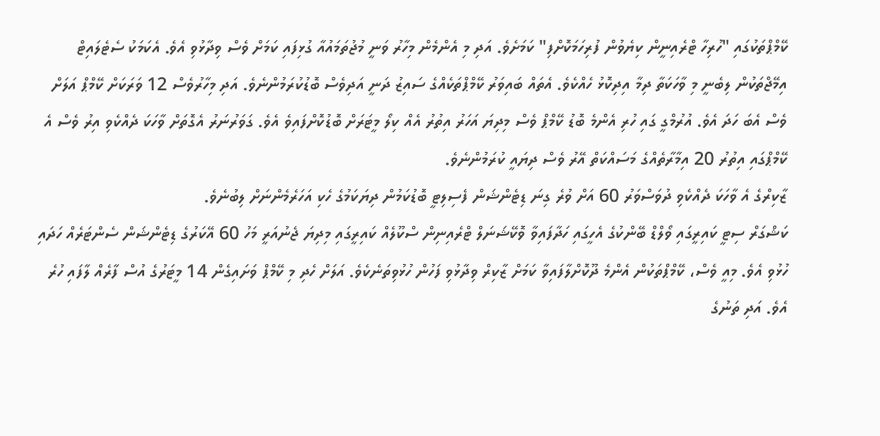ކޭމްޕްތަކުގައި "ހުރިހާ ޓްރެއިނީން ކިޔެވުން ފުރިހަމަކޮށްފި" ކަމަށެވެ. އަދި މި އެންމެން މިހާރު ވަނީ މުޖުތަމައުއާ ގުޅިފައި ކަމަށް ވެސް ވިދާޅުވި އެވެ. އެކަމަކު ސެޓެލައިޓް އިމޭޖްތަކުން ލިބެނީ މި ވާހަކަތާ ދިމާ އިދިކޮޅު ހެއްކެވެ. އެތައް ބައިވަރު ކޭމްޕްތަކެއްގެ ސައިޒު ދަނީ އަދިވެސް ބޮޑުކުރަމުންނެވެ. އަދި މިހާރުވެސް 12 ވަރަކަށް ކޭމްޕް އަލަށް ވެސް އެބަ ހަދަ އެވެ. އުރުމްގީ ގައި ހުރި އެންމެ ބޮޑު ކޭމްޕް ވެސް މިދިޔަ އަހަރު އިތުރު އެއް ކިލޯ މީޓަރަށް ބޮޑުކޮށްފައިވެ އެވެ. ގަވަރުނަރު އެގޮތަށް ވާހަކަ ދެއްކެވި އިރު ވެސް އެ ކޭމްޕްގައި އިތުރު 20 އިމާރާތެއްގެ މަސައްކަތް އޭރު ވެސް ދިޔައީ ކުރަމުންނެވެ.
ޒާކިރްގެ އެ ވާހަކަ ދެއްކެވި ދުވަސްވަރު 60 އަށް ވުރެ ގިނަ ޑިޓެންޝަން ފެސިލިޓީ ބޮޑުކަމުން ދިޔަކަމުގެ ހެކި އަހަރެމެންނަށް ލިބުނެވެ.
ކަޝްގަރް ސިޓީ ކައިރީގައި ވޯލްޑް ބޭންކުގެ އެހީގައި ހަދާފައިވާ ވޮކޭޝަނަލް ޓްރެއިނިން ސްކޫލެއް ކައިރީގައި މިދިޔަ ޖެނުއަރީ މަހު 60 އޭކަރުގެ ޑިޓެންޝަން ސެންޓަރެއް ހަދައި ހުޅުވި އެވެ. މިއީ ވެސް، ކޭމްޕްތަކުން އެންމެ ދޫކޮށްލާފައިވާ ކަމަށް ޒާކިރް ވިދާޅުވި ފަހުން ހުޅުވިތަނެކެވެ. އަލަށް ހެދި މި ކޭމްޕް ވަށައިގެން 14 މީޓަރުގެ އުސް ފާރެއް ލާފައި ހުރެ އެވެ. އަދި ތަނުގެ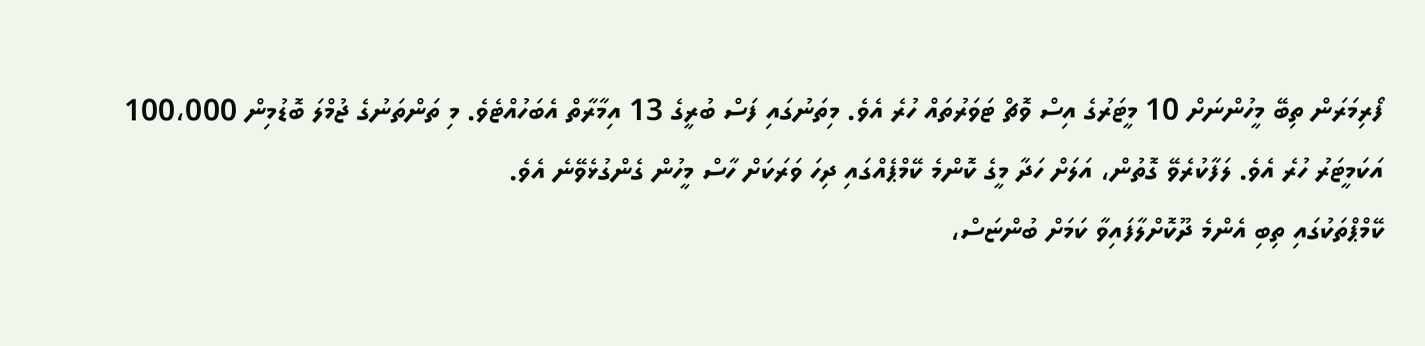ފޯރިމަރަން ތިބޭ މީހުންނަށް 10 މީޓަރުގެ އިސް ވޮޗް ޓަވަރުތައް ހުރެ އެވެ. މިތަނުގައި ފަސް ބުރީގެ 13 އިމާރާތް އެބަހުއްޓެވެ. މި ތަންތަނުގެ ޖުމްލަ ބޮޑުމިން 100،000 އަކަމީޓަރު ހުރެ އެވެ. ލަފާކުރެވޭ ގޮތުން، އަލަށް ހަދާ މީގެ ކޮންމެ ކޭމްޕެއްގައި ދިހަ ވަރަކަށް ހާސް މީހުން ގެންގުޅެވޭނެ އެވެ.
ކޭމްޕްތަކުގައި ތިބި އެންމެ ދޫކޮށްލާފައިވާ ކަމަށް ބުންޏަސް،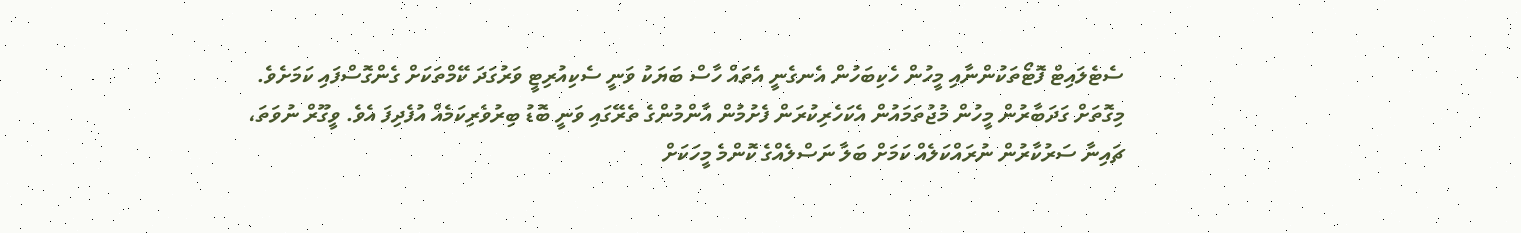ސެޓެލައިޓް ފޮޓޯތަކުންނާއި މީހުން ހެކިބަހުން އެނގެނީ އެތައް ހާސް ބަޔަކު ވަނީ ސެކިއުރިޓީ ވަރުގަދަ ކޭމްތަކަށް ގެންގޮސްފައި ކަމަށެވެ.
މިގޮތަށް ގަދަބާރުން މީހުން މުޖުތަމައުން އެކަހެރިކުރަން ފެށުމުން އާންމުންގެ ތެރޭގައި ވަނީ ބޮޑު ބިރުވެރިކަމެއް އުފެދިފަ އެވެ. ވީގޫރް ނުވަތަ، ޗައިނާ ސަރުކާރުން ނުރައްކަލެއް ކަމަށް ބަލާ ނަސްލެއްގެ ކޮންމެ މީހަކަށް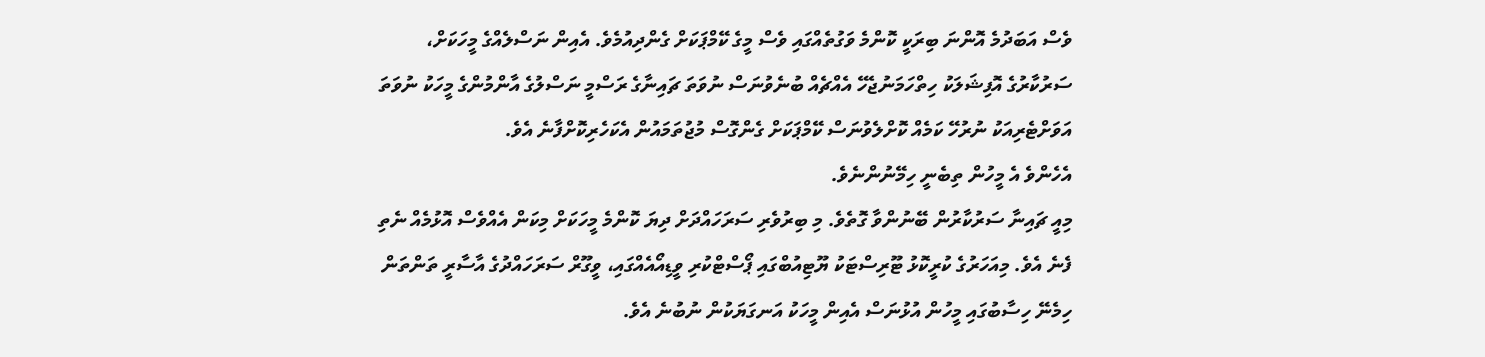ވެސް އަބަދުމެ އޮންނަ ބިރަކީ ކޮންމެ ވަގުތެއްގައި ވެސް މީގެ ކޭމްޕަކަށް ގެންދިއުމެވެ. އެއިން ނަސްލެއްގެ މީހަކަށް، ސަރުކާރުގެ އޮފިޝަލަކު ހިތްހަމަނުޖެހޭ އެއްޗެއް ބުނެވުނަސް ނުވަތަ ޗައިނާގެ ރަސްމީ ނަސްލުގެ އާންމުންގެ މީހަކު ނުވަތަ އަވަށްޓެރިއަކު ނުރުހޭ ކަމެއް ކޮށްލެވުނަސް ކޭމްޕަކަށް ގެންގޮސް މުޖުތަމައުން އެކަހެރިކޮށްފާނެ އެވެ.
އެހެންވެ އެ މީހުން ތިބެނީ ހިމޭނުންނެވެ.
މިއީ ޗައިނާ ސަރުކާރުން ބޭނުންވާ ގޮތެވެ. މި ބިރުވެރި ސަރަހައްދަށް ދިޔަ ކޮންމެ މީހަކަށް މިކަން އެއްވެސް އޮޅުމެއް ނެތި ފެނެ އެވެ. މިއަހަރުގެ ކުރީކޮޅު ޓޫރިސްޓަކު ޔޫޓިއުބްގައި ޕޯސްޓްކުރި ވީޑިއޯއެއްގައި، ވީގޫރް ސަރަހައްދުގެ އާސާރީ ތަންތަން ހިމެނޭ ހިސާބުގައި މީހުން އުޅުނަސް އެއިން މީހަކު އަނގަޔަކުން ނުބުނެ އެވެ.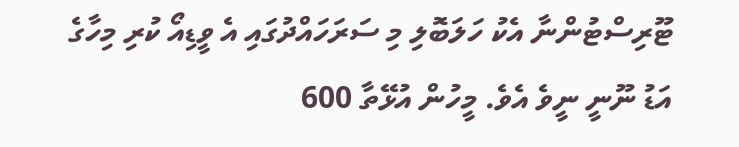ޓޫރިސްޓުންނާ އެކު ހަލަބޮލި މި ސަރަހައްދުގައި އެ ވީޑިއޯ ކުރި މިހާގެ އަޑު ނޫނީ ނީވެ އެވެ. މީހުން އުޅޭތާ 600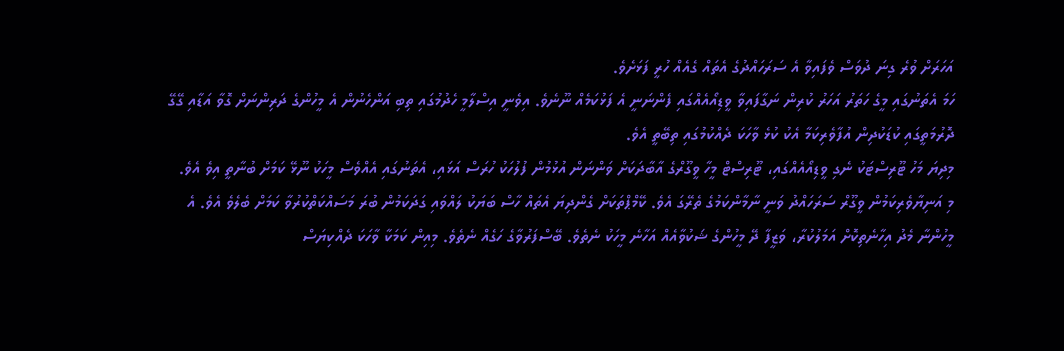އަހަރަށް ވުރެ ގިނަ ދުވަސް ވެފައިވާ އެ ސަރަހައްދުގެ އެތައް ގެއެއް ހުރީ ފަޅަށެވެ.
ހަމަ އެތަނުގައި މީގެ ހަތަރު އަހަރު ކުރިން ނަގާފައިވާ ވީޑިއޯއެއްގައި ފެންނަނީ އެ ފަޅުކަމެއް ނޫނެވެ. އިވެނީ އިސްލާމީ ހެދުމުގައި ތިބި އަންހެނުން އެ މީހުންގެ ދަރިންނަށް ގޮވާ އަޑާއި ގޭގޭ ދޮރުމަތީގައި ކުޑަކުދިން އުފާވެރިކަމާ އެކު ކުޅެ ވާހަކަ ދެއްކުމުގައި ތިބޭތީ އެވެ.
މިދިޔަ މަހު ޓޫރިސްޓަކު ނެގި ވީޑިއޯއެއްގައި، ޓޫރިސްޓް މީހާ ވީގޫރްގެ އާބާދަކަށް ވަންނަން އުޅުމުން ފުލުހަކު ހުރަސް އަޅައި، އެތަނުގައި އެއްވެސް މީހަކު ނޫޅޭ ކަމަށް ބުނާތީ އިވެ އެވެ.
މި އަނިޔާވެރިކަމުން ވީގޫރް ސަރަހައްދު ވަނީ ނާމާންކަމުގެ ތެރޭގަ އެވެ. ކޭމްޕްތަކަށް ގެންދިޔަ އެތައް ހާސް ބަޔަކު ލައްވައި ގަދަކަމުން ބުރަ މަސައްކަތްކުރުވާ ކަމަށް ބެލެވެ އެވެ. އެ މީހުންނާ މެދު އިހާނެތިކޮށް އަމަލުކުރާ، ވަޒީފާ ދޭ މީހުންގެ ޝަކުވާއެއް އަހާނެ މީހަކު ނެތެވެ. ބޭސްފަރުވާގެ ހަގެއް ނެތެވެ. މިއިން ކަމަކާ ވާހަކަ ދެއްކިޔަސް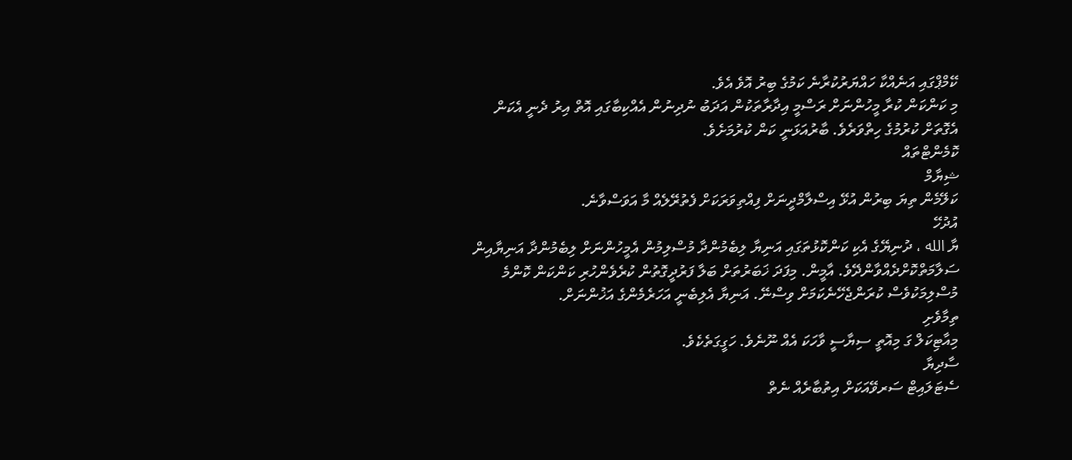ކޭމްޕްގައި އަނެއްކާ ހައްޔަރުކުރާނެ ކަމުގެ ބިރު އޮވެ އެވެ.
މި ކަންކަން ކުރާ މީހުންނަށް ރަސްމީ އިދާރާތަކުން އަދަބު ނުދިނުން އެއްކިބާގައި އޮތް އިރު ދެނީ އެކަން އެގޮތަށް ކުރުމުގެ ހިތްވަރެވެ. ބާރުއަޅަނީ ކަން ކުރުމަށެވެ.
ކޮމެންޓްތައް
ޝިޔާމް
ކަލޭމެން ތިޔަ ބިރުން އުޅޭ އިސްލާމްދީނަށް ފިއްތިވަރަކަށް ފެތުރޭލެއް މާ އަވަސްވާނެ.
އުދުހޭ
ޔާ الله ، ދުނިޔޭގެ އެކި ކަންކޮޅުތަގައި އަނިޔާ ލިބެމުންދާ މުސްލިމުން އެމީހުންނަށް ލިބެމުންދާ އަނިޔާއިން ސަލާމަތްކޮށްދެއްވާންދޭވެ. އާމީން. މިފަދަ ޚަބަރުތަށް ބަލާ ފަރުދީގޮތުން ކުރެވެންހުރި ކަންކަން ކޮންމެ މުސްލިމަކުވެސް ކުރަންޖެހޭނެކަމަށް ވިސްނޭ. އަނިޔާ އެލިބެނީ އަހަރެމެންގެ އަޚުންނަށް.
ތިމާވެށި
މިއާޓިކަލް ގަ މިއޮތީ ސިޔާސީ ވާހަކަ އެއް ނޫނެވެ. ހަގީގަތެކެވެ.
ސާދިޔާ
ސެޓަލައިޓް ސަރވޭއަކަށް އިތުބާރެއް ނެތް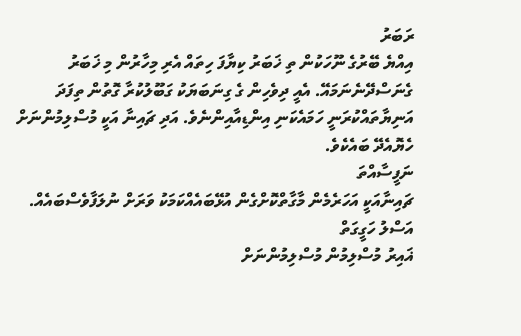ރަބަރު
އިއްޔެ ބޭރުގެ ނޫހަކުން ތި ޚަބަރު ކިޔާފަ ހިތައް އެރި މިހާރުން މި ޚަބަރު ގެނަސްދޭނެނަމައޭ. އެއީ ދިވެހިން ގެ ގިނަބަޔަކު ގަބޫލުކުރާ ގޮތުން ތިފަދަ އަނިޔާތައްކުރަނީ ހަމައެކަނި އިންޑިއާއިންނެވެ. އަދި ޗައިނާ އަކީ މުސްލިމުންނަށް ހެޔޮއެދޭ ބައެކެވެ.
ނަފީސާއްތަ
ޗައިނާއަކީ އަހަރެމެން މާގާތްކޮށްގެން އުޅޭބައެއްކަމަކު ވަރަށް ނުލަފާވެސްބައެއް.
އަސްލު ހަގީގަތް
ޣައިރު މުސްލިމުން މުސްލިމުންނަށް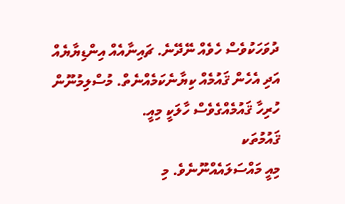ދުވަހަކުވެސް ހެވެއް ނޭދޭނެ. ޗައިނާއެއް އިންޑިޔާޔެއް އަދި އެހެން ޤައުމެއް ކިޔާނެކަމެއްނެތް. މުސްލިމުނޫން ހުރިހާ ޤައުމެއްގެވެސް ހާލަކީ މިއީ.
ޤައުމުތަކ
މިއީ މައްސަލައެއްނޫނެވެ. މި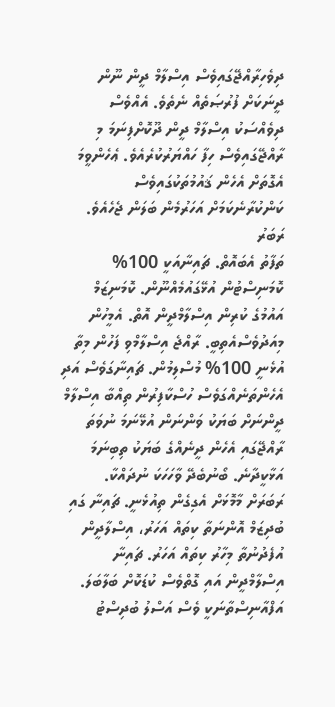ދިވެހިރާއްޖޭގައިވެސް އިސްލާމް ދީން ނޫން ދީނަކަށް ފުރުޞަތެއް ނެތެވެ. އެއްވެސް ދިވެއްސަކު އިސްލާމް ދީން ދޫކޮށްފިނަމަ މި ރާއްޖޭގައިވެސް ހިފާ ހައްޔަރުކުރެއެވެ. ޢެހެންވީމަ އެގޮތަށް އެހެން ޤައުމުތަކުގައިވެސް ކަންކުރާނެކަމަށް އަހަރުމެން ބަލަން ޖެހެއެވެ.
ރަބަރު
ތަފާތު އެބައޮތް. ޗައިނާއަކީ 100% ކޮމަނިސްޓުން އުޅޭގައުމެއްނޫން. ކޮމަނިޒަމް އައުމުގެ ކުރިން އިސްލާމްދީން އޮތް. އެމީހުން މިއަދުވެސްއެތިބީ. ރާއްޖެ އިސްލާމްވި ފަހުން މިތާ އުޅެނީ 100% މުސްލިމުން. ޗައިނާގަވެސް އަދި އެހެންތަނެއްގަވެސް ހުސްކާފިރުން ތިއްބާ އިސްލާމް ދީންނަށް ބަޔަކު ވަންނަން އުޅޭނަމަ ނުވަތަ ރާއްޖޭގައި އެހެން ދީނެއްގެ ބަޔަކު ތިބިނަމަ އަޅާކީދާނެ. ބޯނުބެދޭ ވާހަހަކަ ނުދައްކާ.
ރަބަރަށް މާމޮޅަށް އެގިގެން ތިއުޅެނީ. ޗައިނާ ގައި ބުދިޒަމް އޮންނަތާ ކިތައް އަހަރު، އިސްލާދީން އުފެދުނުތާ މިހާރު ކިތައް އަހަރު. ޗައިނާ އިސްލާމްދީން އައި ގޮތްވެސް ކުޑަކޮށް ބަލާބަލަ. އަފްއާނިސްތާނަކީ ވެސް އަސްލު ބުދިސްޓު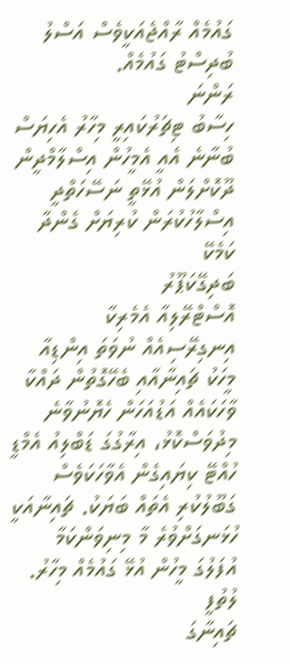ގައުމެއް ރާއްޖެއަކީވެސް އަސްލު ބުދިސްޓު ގައުމެއް.
ރަންނަ
ހިސާބު ޓިޗަރުކައިރީ މިހާރު އެހިޔަސް ބުނާނެ އެއީ އެމީހުން އިސްލާމްދީން ދޫކޮށްލަން އުޅޭތީ ނަސޭހަތްދީ އިސްލާހުކުރަން ކުރިޔަށް ގެންދާ ކަމެކޭ
ބަދިގޭކަޕޫރު
އޮސްޓްރޭލިއާ އެމެރިކާ އިނގިރޭސިއެއް ނުވަތަ އިންޑިއާ މީހަކު ޗައިނާއާއި ބެހޭގޮތުން ދައްކާ ވާހަކައެއް އަޑުއަހަން ހެޔޮނުވާނެ މިދުވަސްކޮޅު، އިރާގުގަ ޑަބްލިއު އެމްޑީ ހުއްޓޭ ކިޔައިގެން އެވާހަކަވެސް ގަބޫލުކުރި އެތައް ބަޔަކު. ޗައިނާއަކީ ހުޅަނގަށްވުރެ މާ މިނިވަންކަމާ އުފަލުގަ މީހުން އުޅޭ ގައުމެއް މިހާރު.
ލުތުފީ
ޗައިނާގަ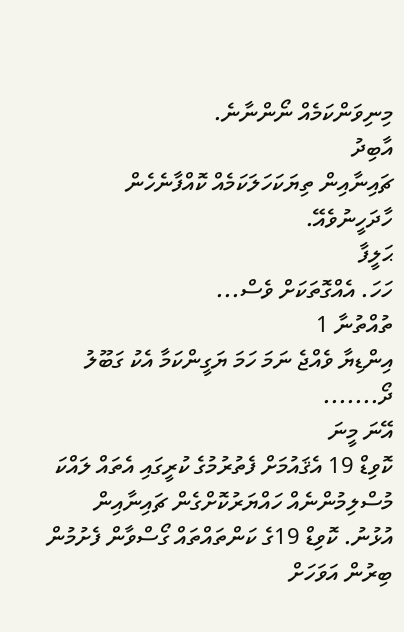މިނިވަންކަމެއް ނޯންނާނެ.
އާބިދު
ޗައިނާއިން ތިޔަކަހަލަކަމެއް ކޮއްފާނެހެން ހާދަހީނުވެއޭ.
ޙަލީފާ
ހަހަ. އެއްގޮތަކަށް ވެސް...
ތުއްތުނާ 1
އިންޑިޔާ ވެއްޖެ ނަމަ ހަމަ ޔަގީންކަމާ އެކު ގަބޫލު ދޯ.......
އޭނަ މީނަ
ކޮވިޑް 19 އެޤައުމަށް ފެތުރުމުގެ ކުރީގައި އެތައް ލައްކަ މުސްލިމުންނެއް ހައްޔަރުކޮށްގެން ޗައިނާއިން އުޅުނު. ކޮވިޑް 19ގެ ކަންތައްތައް ގޯސްވާން ފެށުމުން ބިރުން އަވަހަށް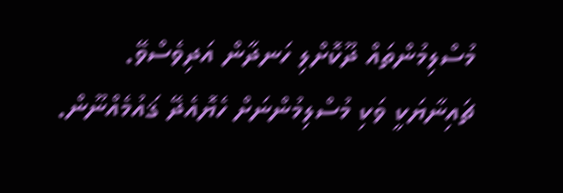މުސްލިމުންތައް ދޫކޮށްލި ހަނދާން އަދިވެސްވޭ. ޗައިނާޔަކީ ވަކި މުސްލިމުންނަށް ހެޔޮއެދޭ ޤައުމެއްނޫން.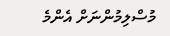މުސްލިމުންނަށް އެންމެ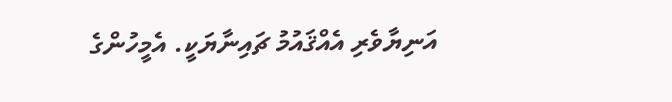އަނިޔާވެރި އެއްޤައުމު ޗައިނާޔަކީ. އެމީހުންގެ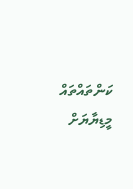ކަންތައްތައް މީޑިޔާޔަށް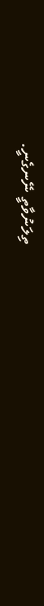ތިލަނުވާތީ ނޭނގެނީ.